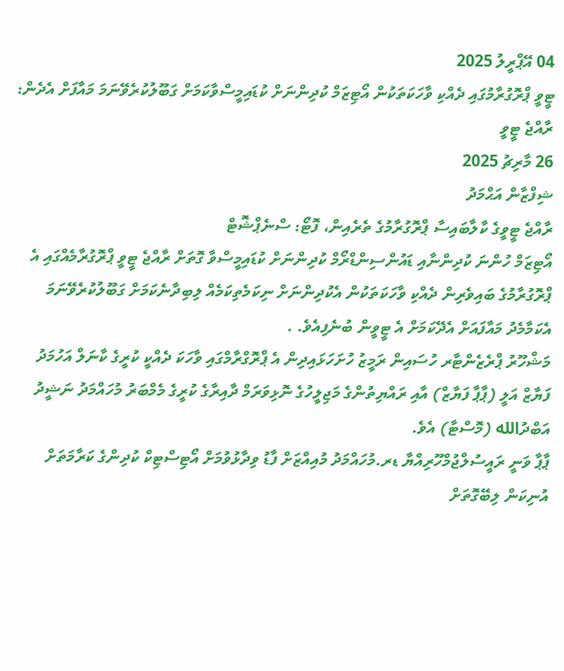04 އޭޕްރީލު 2025
ޓީވީ ޕްރޮގުރާމުގައި ދެއްކި ވާހަކަތަކުން އޯޓިޒަމް ކުދިންނަށް ކުޑައިމީސްވާކަމަށް ގަބޫލުކުރެވޭނަމަ މައާފަށް އެދެން: ރާއްޖެ ޓީވީ
26 މާރިޗު 2025
ޝިފްޒާން އަޙްމަދު
ރާއްޖެ ޓީވީގެ ކާލާބައިސާ ޕްރޮގުރާމުގެ ތެރެއިން، ފޮޓޯ: ސްނެޕްޝޮޓް
އޯޓިޒަމް ހުންނަ ކުދިންނާއި ޑައުންސިންޑްރޯމް ކުދިންނަށް ކުޑައިމީސްވާ ގޮތަށް ރާއްޖެ ޓީވީ ޕްރޮގުރާމެއްގައި އެ ޕްރޮގުރާމުގެ ބައިވެރިން ދެއްކި ވާހަކަތަކުން އެކުދިންނަށް ނިކަމެތިކަމެއް ލިބިދާނެކަމަށް ގަބޫލުކުރެވޭނަމަ އެކަމާމެދު މައާފައަށް އެދޭކަމަށް އެ ޓީވީން ބުނެފިއެވެ. .
މަޝްހޫރު ޕްރެޒެންޓާރ ހުސައިން ރަމީޒު ހުށަހަޅައިދިން އެ ޕްރޮގްރާމްގައި ވާހަކަ ދެއްކީ ކުރީގެ ކާނަލް އަހުމަދު ފަޔާޒް އަލީ (ޕާޕާ ފަޔާޒް) އާއި ރައްޔިތުންގެ މަޖިލީހުގެ ނޮޅިވަރަމް ދާއިރާގެ ކުރީގެ މެމްބަރު މުހައްމަދު ނަޝީދު އަބްދުالله (މޮސްޓާ) އެވެ.
ޕާޕާ ވަނީ ރައީސުލްޖުމްހޫރިއްޔާ ޑރ.މުހައްމަދު މުއިއްޒަށް ފާޑު ވިދާޅުވުމަށް އޯޓިސްޓިކް ކުދިންގެ ކަރާމަތަށް އުނިކަން ލިބޭގޮތަށް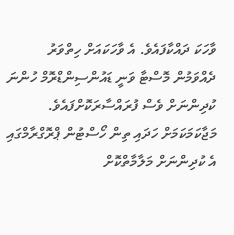ވާހަކަ ދައްކާފައެވެ. އެ ވާހަކައަށް ހިތްވަރު ދެއްވަމުން މޮސްޓާ ވަނީ ޑައުންސިންޑްރޮމް ހުންނަ ކުދިންނަށް ވެސް ފުރައްސާރަކޮށްފައެވެ.
މަޖާކަމަކަމަށް ހަދައި ތިން ހޯސްޓުން ޕްރޮގްރާމްގައި އެ ކުދިންނަށް މަލާމާތްކޮށް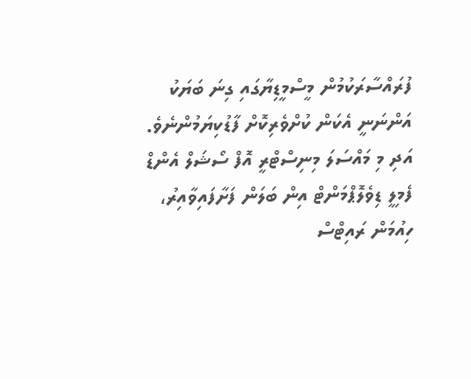ފުރައްސާރަކުމުން މީސްމީޑިޔާގައި ގިނަ ބަޔަކު އަންނަނީ އެކަން ކުށްވެރިކޮށް ފާޑުކިޔަމުންނެވެ.
އަދި މި މައްސަލަ މިނިސްޓްރީ އޮފް ސޯޝަލް އެންޑް ފެމިލީ ޑިވެލޮޕްމަންޓް އިން ބަލަން ފަށާފައިވާއިރު، ހިއުމަން ރައިޓްސް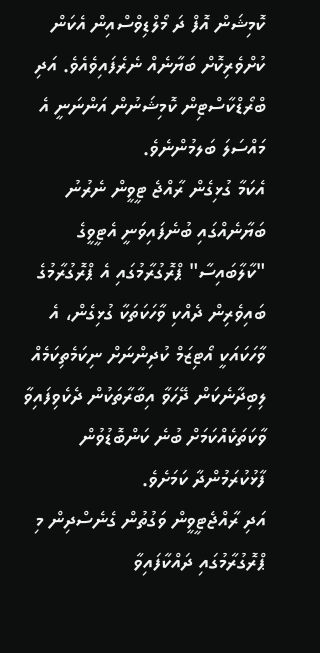ކޮމިޝަން އޮފް ދަ މޯލްޑިވްސްއިން އެކަން ކުށްވެރިކޮށް ބަޔާނެއް ނެރެފައިވެއެވެ. އަދި ބްރޯޑްކާސްޓިން ކޮމިޝަނުން އަންނަނީ އެ މައްސަލަ ބަލމުންނެވެ.
އެކަމާ ގުޅިގެން ރާއްޖެ ޓީވީން ނެރުނު ބަޔާނެއްގައި ބުނެފައިވަނީ އެޓީވީގެ "ކާލާބައިސާ" ޕްރޮގުރާމުގައި އެ ޕްރޮގުރާމުގެ ބައިވެރިން ދެއްކި ވާހަކަތަކާ ގުޅިގެން، އެ ވާހަކައަކީ އޯޓިޒަމް ކުދިންނަށް ނިކަމެތިކަމެއް ލިބިދާނެކަން ދޭހަވާ އިބާރާތަކުން ދެކެވިފައިވާ ވާކަތަކެއްކަމަށް ބުނެ ކަންބޮޑުވުން ފާޅުކުރަމުންދާ ކަމަށެވެ.
އަދި ރާއްޖެޓީވީން ވަގުތުން ގެނެސްދިން މި ޕްރޮގުރާމުގައި ދައްކާފައިވާ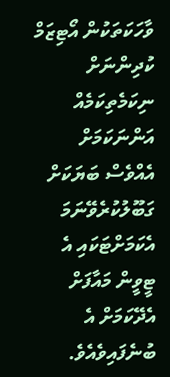ވާހަކަތަކުން އޯޓިޒަމް ކުދިންނަށް ނިކަމެތިކަމެއް އަންނަކަމަށް އެއްވެސް ބަޔަކަށް ގަބޫލުކުރެވޭނަމަ އެކަމަށްޓަކައި އެ ޓީވީން މައާފަށް އެދޭކަމަށް އެ ބުނެފައިވެއެވެ.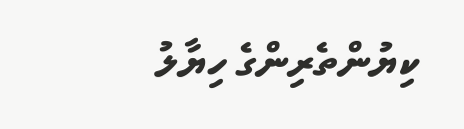ކިޔުންތެރިންގެ ހިޔާލު